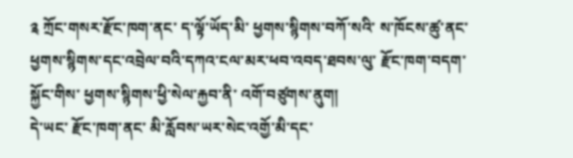༉ ཀྲོང་གསར་རྫོང་ཁག་ནང་ ད་ལྟོ་ཡོད་མི་ ཕྱགས་སྙིགས་བཀོ་སའི་ ས་ཁོངས་ཚུ་ནང་ ཕྱགས་སྙིགས་དང་འབྲེལ་བའི་དཀའ་ངལ་མར་ཕབ་འབད་ཐབས་ལུ་ རྫོང་ཁག་བདག་སྐྱོང་གིས་ ཕྱགས་སྙིགས་ཕྱི་སེལ་རྐྱབ་ནི་ འགོ་བཙུགས་ནུག།
དེ་ཡང་ རྫོང་ཁག་ནང་ མི་རློབས་ཡར་སེང་འགྱོ་མི་དང་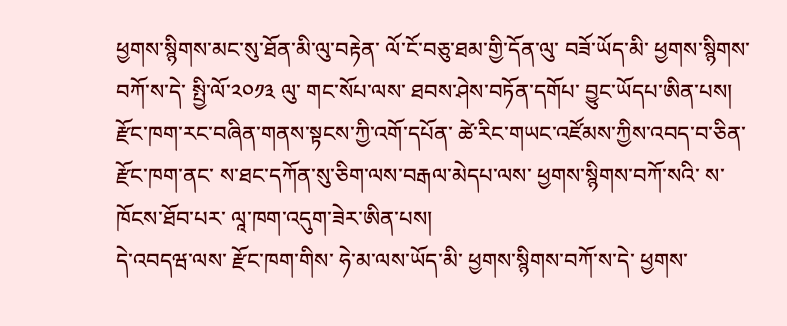ཕྱགས་སྙིགས་མང་སུ་ཐོན་མི་ལུ་བརྟེན་ ལོ་ངོ་བཅུ་ཐམ་གྱི་དོན་ལུ་ བཟོ་ཡོད་མི་ ཕྱགས་སྙིགས་བཀོ་ས་དེ་ སྤྱི་ལོ་༢༠༡༣ ལུ་ གང་སོཔ་ལས་ ཐབས་ཤེས་བཏོན་དགོཔ་ བྱུང་ཡོདཔ་ཨིན་པས།
རྫོང་ཁག་རང་བཞིན་གནས་སྟངས་ཀྱི་འགོ་དཔོན་ ཚེ་རིང་གཡང་འཛོམས་ཀྱིས་འབད་བ་ཅིན་ རྫོང་ཁག་ནང་ ས་ཐང་དཀོན་སུ་ཅིག་ལས་བརྒལ་མེདཔ་ལས་ ཕྱགས་སྙིགས་བཀོ་སའི་ ས་ཁོངས་ཐོབ་པར་ ལཱ་ཁག་འདུག་ཟེར་ཨིན་པས།
དེ་འབདཝ་ལས་ རྫོང་ཁག་གིས་ ཧེ་མ་ལས་ཡོད་མི་ ཕྱགས་སྙིགས་བཀོ་ས་དེ་ ཕྱགས་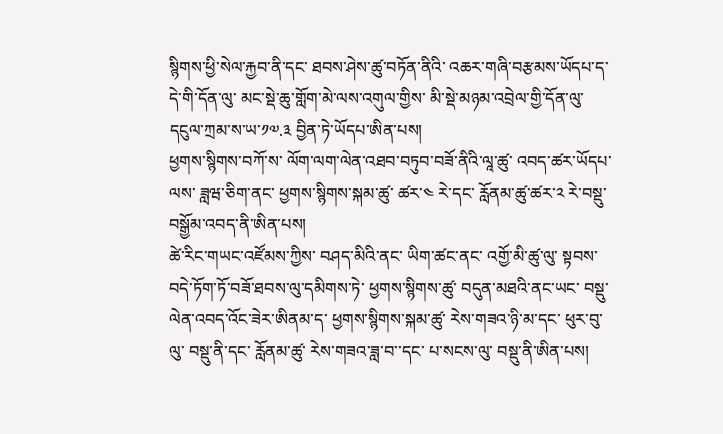སྙིགས་ཕྱི་སེལ་རྐྱབ་ནི་དང་ ཐབས་ཤེས་ཚུ་བཏོན་ནིའི་ འཆར་གཞི་བརྩམས་ཡོདཔ་ད་ དེ་གི་དོན་ལུ་ མང་སྡེ་ཆུ་གློག་མེ་ལས་འགུལ་གྱིས་ མི་སྡེ་མཉམ་འབྲེལ་གྱི་དོན་ལུ་ དངུལ་ཀྲམ་ས་ཡ་༡༧.༣ བྱིན་ཏེ་ཡོདཔ་ཨིན་པས།
ཕྱགས་སྙིགས་བཀོ་ས་ ལོག་ལག་ལེན་འཐབ་བཏུབ་བཟོ་ནིའི་ལཱ་ཚུ་ འབད་ཚར་ཡོདཔ་ལས་ ཟླཝ་ཅིག་ནང་ ཕྱགས་སྙིགས་སྐམ་ཚུ་ ཚར་༤ རེ་དང་ རློནམ་ཚུ་ཚར་༢ རེ་བསྡུ་བསྒྱོམ་འབད་ནི་ཨིན་པས།
ཚེ་རིང་གཡང་འཛོམས་ཀྱིས་ བཤད་མིའི་ནང་ ཡིག་ཚང་ནང་ འགྱོ་མི་ཚུ་ལུ་ སྟབས་བདེ་ཏོག་ཏོ་བཟོ་ཐབས་ལུ་དམིགས་ཏེ་ ཕྱགས་སྙིགས་ཚུ་ བདུན་མཐའི་ནང་ཡང་ བསྡུ་ལེན་འབད་འོང་ཟེར་ཨིནམ་ད་ ཕྱགས་སྙིགས་སྐམ་ཚུ་ རེས་གཟའ་ཉི་མ་དང་ ཕུར་བུ་ལུ་ བསྡུ་ནི་དང་ རློནམ་ཚུ་ རེས་གཟའ་ཟླ་བ་་དང་ པ་སངས་ལུ་ བསྡུ་ནི་ཨིན་པས།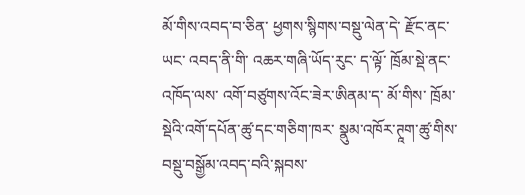མོ་གིས་འབད་བ་ཅིན་ ཕྱགས་སྙིགས་བསྡུ་ལེན་དེ་ རྫོང་ནང་ཡང་ འབད་ནི་གི་ འཆར་གཞི་ཡོད་རུང་ ད་ལྟོ་ ཁྲོམ་སྡེ་ནང་འཁོད་ལས་ འགོ་བཙུགས་འོང་ཟེར་ཨིནམ་ད་ མོ་གིས་ ཁྲོམ་སྡེའི་འགོ་དཔོན་ཚུ་དང་གཅིག་ཁར་ སྣུམ་འཁོར་ཊཱག་ཚུ་གིས་ བསྡུ་བསྒྱོམ་འབད་བའི་སྐབས་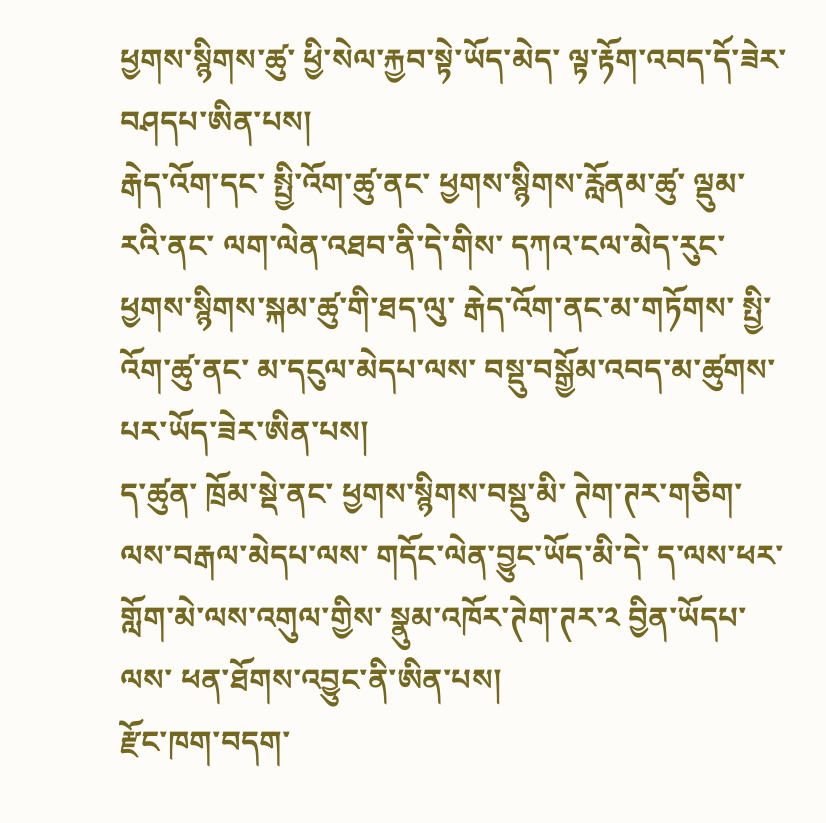ཕྱགས་སྙིགས་ཚུ་ ཕྱི་སེལ་རྐྱབ་སྟེ་ཡོད་མེད་ ལྟ་རྟོག་འབད་དོ་ཟེར་ བཤདཔ་ཨིན་པས།
རྒེད་འོག་དང་ སྤྱི་འོག་ཚུ་ནང་ ཕྱགས་སྙིགས་རློནམ་ཚུ་ ལྡུམ་རའི་ནང་ ལག་ལེན་འཐབ་ནི་དེ་གིས་ དཀའ་ངལ་མེད་རུང་ ཕྱགས་སྙིགས་སྐམ་ཚུ་གི་ཐད་ལུ་ རྒེད་འོག་ནང་མ་གཏོགས་ སྤྱི་འོག་ཚུ་ནང་ མ་དངུལ་མེདཔ་ལས་ བསྡུ་བསྒྱོམ་འབད་མ་ཚུགས་པར་ཡོད་ཟེར་ཨིན་པས།
ད་ཚུན་ ཁྲོམ་སྡེ་ནང་ ཕྱགས་སྙིགས་བསྡུ་མི་ ཊེག་ཊར་གཅིག་ལས་བརྒལ་མེདཔ་ལས་ གདོང་ལེན་བྱུང་ཡོད་མི་དེ་ ད་ལས་ཕར་ གློག་མེ་ལས་འགུལ་གྱིས་ སྣུམ་འཁོར་ཊེག་ཊར་༢ བྱིན་ཡོདཔ་ལས་ ཕན་ཐོགས་འབྱུང་ནི་ཨིན་པས།
རྫོང་ཁག་བདག་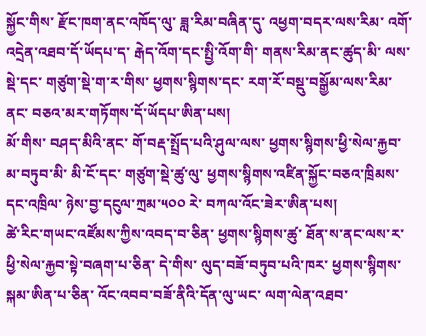སྐྱོང་གིས་ རྫོང་ཁག་ནང་འཁོད་ལུ་ ཟླ་རིམ་བཞིན་དུ་ འཕྱག་བདར་ལས་རིམ་ འགོ་འདྲེན་འཐབ་དོ་ཡོདཔ་ད་ རྒེད་འོག་དང་སྤྱི་འོག་གི་ གནས་རིམ་ནང་ཚུད་མི་ ལས་སྡེ་དང་ གཙུག་སྡེ་ག་ར་གིས་ ཕྱགས་སྙིགས་དང་ རག་རོ་བསྡུ་བསྒྱོམ་ལས་རིམ་ནང་ བཅའ་མར་གཏོགས་དོ་ཡོདཔ་ཨིན་པས།
མོ་གིས་ བཤད་མིའི་ནང་ གོ་བརྡ་སྤྲོད་པའི་ཤུལ་ལས་ ཕྱགས་སྙིགས་ཕྱི་སེལ་རྐྱབ་མ་བཏུབ་མི་ མི་ངོ་དང་ གཙུག་སྡེ་ཚུ་ལུ་ ཕྱགས་སྙིགས་འཛིན་སྐྱོང་བཅའ་ཁྲིམས་དང་འཁྲིལ་ ཉེས་བྱ་དངུལ་ཀྲམ་༥༠༠ རེ་ བཀལ་འོང་ཟེར་ཨིན་པས།
ཚེ་རིང་གཡང་འཛོམས་ཀྱིས་འབད་བ་ཅིན་ ཕྱགས་སྙིགས་ཚུ་ ཐོན་ས་ནང་ལས་ར་ ཕྱི་སེལ་རྐྱབ་སྟེ་བཞག་པ་ཅིན་ དེ་གིས་ ལུད་བཟོ་བཏུབ་པའི་ཁར་ ཕྱགས་སྙིགས་སྐམ་ཨིན་པ་ཅིན་ འོང་འབབ་བཟོ་ནིའི་དོན་ལུ་ཡང་ ལག་ལེན་འཐབ་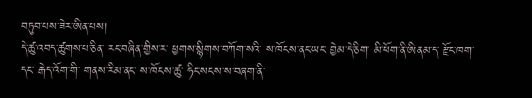བཏུབ་པས་ཟེར་ཨིན་པས།
དེ་ཚུ་འབད་ཚུགས་པ་ཅིན་ རང་བཞིན་གྱིས་ར་ ཕྱགས་སྙིགས་བཀོག་སའི་ ས་ཁོངས་ནང་ཡང་ བྱེམ་དེ་ཅིག་ མི་ཕོག་ནི་ཨིནམ་ད་ རྫོང་ཁག་དང་ རྒེད་འོག་གི་ གནས་རིམ་ནང་ ས་ཁོངས་ཚུ་ ཧིང་སངས་ས་བཞག་ནི་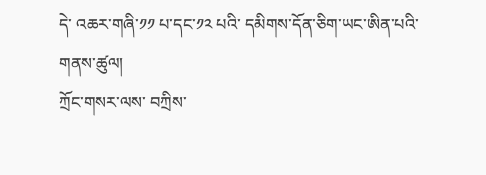དེ་ འཆར་གཞི་༡༡ པ་དང་༡༢ པའི་ དམིགས་དོན་ཅིག་ཡང་ཨིན་པའི་གནས་ཚུལ།
ཀྲོང་གསར་ལས་ བཀྲིས་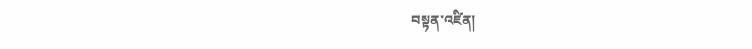བསྟན་འཛིན།